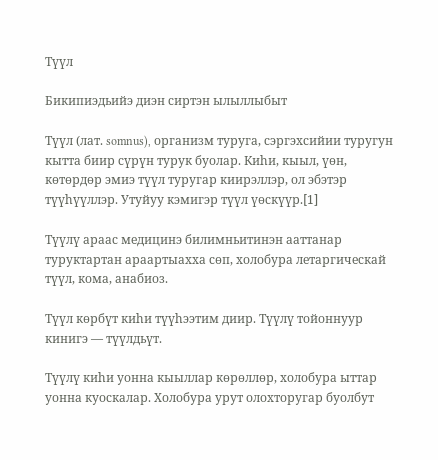Түүл

Бикипиэдьийэ диэн сиртэн ылыллыбыт

Түүл (лат. somnus), организм туруга, сэргэхсийии туругун кытта биир сүрүн турук буолар. Киһи, кыыл, үөн, көтөрдөр эмиэ түүл туругар киирэллэр, ол эбэтэр түүһүүллэр. Утуйуу кэмигэр түүл үөскүүр.[1]

Түүлү араас медицинэ билимньитинэн ааттанар туруктартан араартыахха сөп, холобура летаргическай түүл, кома, анабиоз.

Түүл көрбүт киһи түүһээтим диир. Түүлү тойоннуур кинигэ — түүлдьүт.

Түүлү киһи уонна кыыллар көрөллөр, холобура ыттар уонна куоскалар. Холобура урут олохторугар буолбут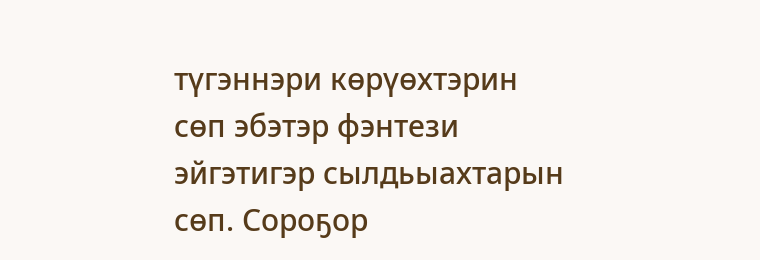түгэннэри көрүөхтэрин сөп эбэтэр фэнтези эйгэтигэр сылдьыахтарын сөп. Сороҕор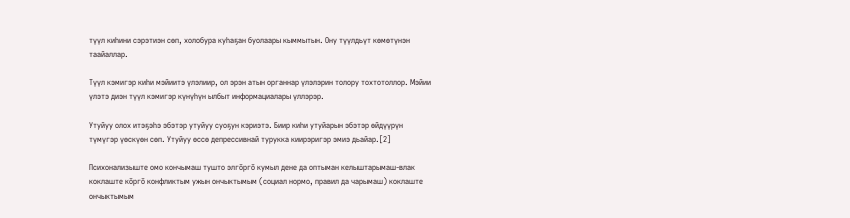түүл киһини сэрэтиэн сөп, холобура куһаҕан буолаары кыммытын. Ону түүлдьүт көмөтүнэн таайаллар.

Түүл кэмигэр киһи мэйиитэ үлэлиир, ол эрэн атын органнар үлэлэрин толору тохтотоллор. Мэйии үлэтэ диэн түүл кэмигэр күнүһүн ылбыт информациалары үллэрэр.

Утуйуу олох итэҕэһэ эбэтэр утуйуу суоҕун кэриэтэ. Биир киһи утуйарын эбэтэр өйдүүрүн түмүгэр үөскүөн сөп. Утуйуу өссө депрессивнай турукка киирэригэр эмиэ дьайар.[2]

Психонализыште омо кончымаш тушто элгӧргӧ кумыл дене да оптыман келыштарымаш-влак коклаште кӧргӧ конфликтым ужын ончыктымым (социал нормо, правил да чарымаш) коклаште ончыктымым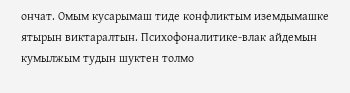ончат. Омым кусарымаш тиде конфликтым иземдымашке ятырын виктаралтын. Психофоналитике-влак айдемын кумылжым тудын шуктен толмо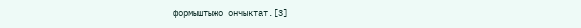формыштыжо ончыктат.[3]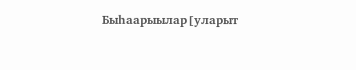Быһаарыылар[уларыт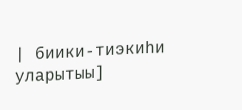| биики-тиэкиһи уларытыы]